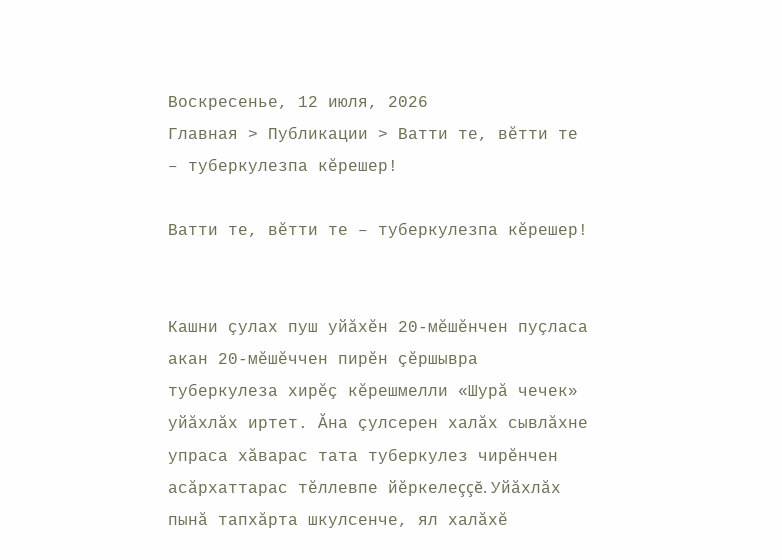Воскресенье, 12 июля, 2026
Главная > Публикации > Ватти те, вĕтти те – туберкулезпа кĕрешер!

Ватти те, вĕтти те – туберкулезпа кĕрешер!


Кашни çулах пуш уйăхĕн 20-мĕшĕнчен пуçласа акан 20-мĕшĕччен пирĕн çĕршывра туберкулеза хирĕç кĕрешмелли «Шурă чечек» уйăхлăх иртет. Ăна çулсерен халăх сывлăхне упраса хăварас тата туберкулез чирĕнчен асăрхаттарас тĕллевпе йĕркелеççĕ. Уйăхлăх пынă тапхăрта шкулсенче, ял халăхĕ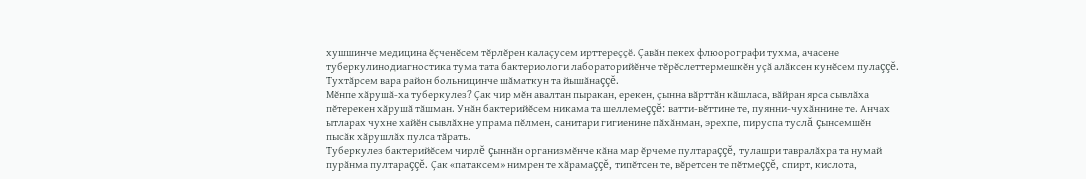хушшинче медицина ĕçченĕсем тĕрлĕрен калаçусем ирттереҫҫӗ. Çавăн пекех флюорографи тухма, ачасене туберкулинодиагностика тума тата бактериологи лабораторийĕнче тĕрĕслеттермешкĕн уçă алăксен кунĕсем пулаççĕ. Тухтăрсем вара район больницинче шăматкун та йышăнаççĕ.
Мĕнпе хăрушă-ха туберкулез? Çак чир мĕн авалтан пыракан, ерекен, çынна вăрттăн кăшласа, вăйран ярса сывлăха пĕтерекен хăрушă тăшман. Унăн бактерийĕсем никама та шеллемеççĕ: ватти-вĕттине те, пуянни-чухăннине те. Анчах ытларах чухне хайӗн сывлăхне упрама пĕлмен, санитари гигиенине пăхăнман, эрехпе, пируспа туслă çынсемшĕн пысăк хăрушлăх пулса тăрать.
Туберкулез бактерийĕсем чирлĕ çыннăн организмĕнче кăна мар ĕрчеме пултараççĕ, тулашри тавралăхра та нумай пурăнма пултараççĕ. Çак «патаксем» нимрен те хăрамаççĕ, типĕтсен те, вĕретсен те пĕтмеççĕ, спирт, кислота,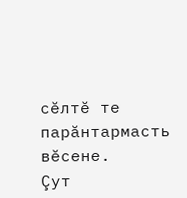сĕлтĕ те парăнтармасть вĕсене.
Çут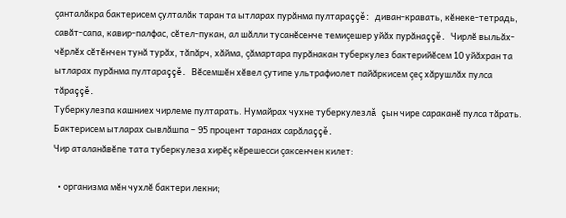çанталăкра бактерисем çулталăк таран та ытларах пурăнма пултараççĕ: диван-кравать, кĕнеке-тетрадь, савăт-сапа, кавир-палфас, сĕтел-пукан, ал шăлли тусанĕсенче темиçешер уйăх пурăнаççĕ. Чирлĕ выльăх-чĕрлĕх сĕтĕнчен тунă турăх, тăпăрч, хăйма, çăмартара пурăнакан туберкулез бактерийĕсем 10 уйăхран та ытларах пурăнма пултараççĕ. Вĕсемшĕн хĕвел çутипе ультрафиолет пайăркисем çеç хăрушлăх пулса тăраççĕ.
Туберкулезпа кашниех чирлеме пултарать. Нумайрах чухне туберкулезлă çын чире сараканĕ пулса тăрать. Бактерисем ытларах сывлăшпа – 95 процент таранах сарăлаççĕ.
Чир аталанăвĕпе тата туберкулеза хирĕç кĕрешесси çаксенчен килет:

  • организма мĕн чухлĕ бактери лекни;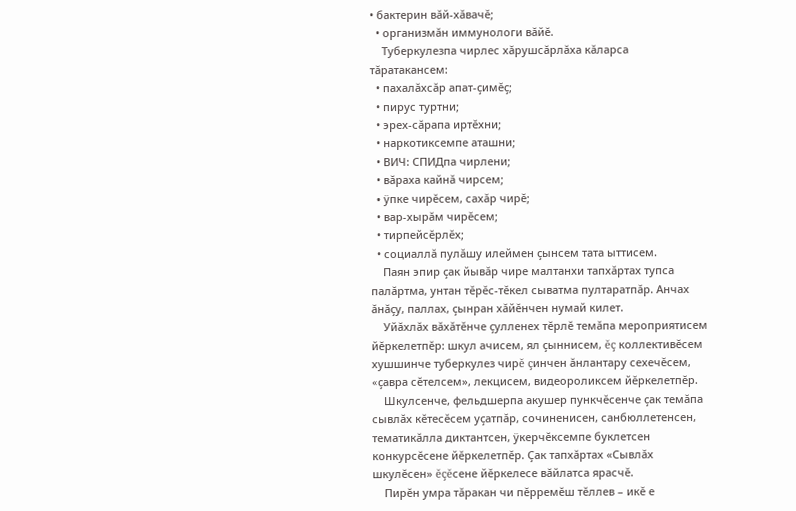• бактерин вăй-хăвачĕ;
  • организмăн иммунологи вăйĕ.
    Туберкулезпа чирлес хăрушсăрлăха кăларса тăратакансем:
  • пахалăхсăр апат-çимĕç;
  • пирус туртни;
  • эрех-сăрапа иртĕхни;
  • наркотиксемпе аташни;
  • ВИЧ: СПИДпа чирлени;
  • вăраха кайнă чирсем;
  • ÿпке чирĕсем, сахăр чирĕ;
  • вар-хырăм чирĕсем;
  • тирпейсĕрлĕх;
  • социаллă пулăшу илеймен çынсем тата ыттисем.
    Паян эпир çак йывăр чире малтанхи тапхăртах тупса палăртма, унтан тĕрĕс-тĕкел сыватма пултаратпăр. Анчах ăнăçу, паллах, çынран хăйĕнчен нумай килет.
    Уйăхлăх вăхăтĕнче çулленех тĕрлĕ темăпа мероприятисем йĕркелетпĕр: шкул ачисем, ял çыннисем, ĕç коллективĕсем хушшинче туберкулез чирĕ çинчен ăнлантару сехечĕсем, «çавра сĕтелсем», лекцисем, видеороликсем йĕркелетпĕр.
    Шкулсенче, фельдшерпа акушер пункчĕсенче çак темăпа сывлăх кĕтесĕсем уçатпăр, сочиненисен, санбюллетенсен, тематикăлла диктантсен, ÿкерчĕксемпе буклетсен конкурсĕсене йĕркелетпĕр. Çак тапхăртах «Сывлăх шкулĕсен» ĕçĕсене йĕркелесе вăйлатса ярасчĕ.
    Пирĕн умра тăракан чи пĕрремĕш тĕллев – икĕ е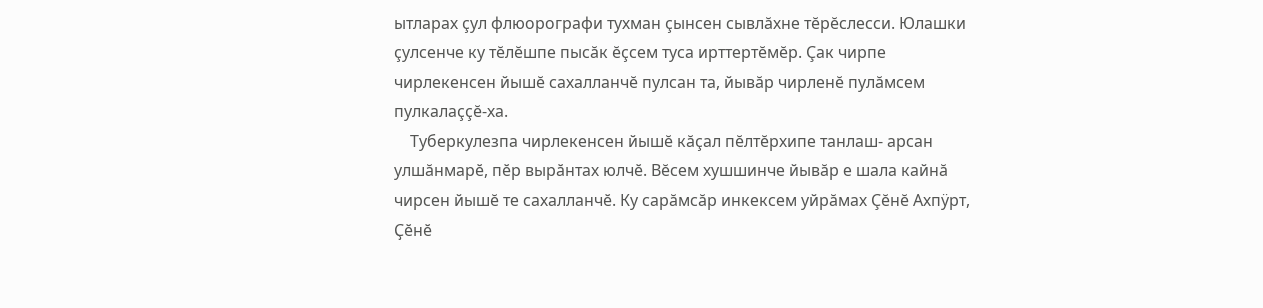ытларах çул флюорографи тухман çынсен сывлăхне тĕрĕслесси. Юлашки çулсенче ку тĕлĕшпе пысăк ĕçсем туса ирттертĕмĕр. Çак чирпе чирлекенсен йышĕ сахалланчĕ пулсан та, йывăр чирленĕ пулăмсем пулкалаççĕ-ха.
    Туберкулезпа чирлекенсен йышĕ кăçал пĕлтĕрхипе танлаш- арсан улшăнмарӗ, пӗр вырӑнтах юлчӗ. Вĕсем хушшинче йывăр е шала кайнă чирсен йышĕ те сахалланчӗ. Ку сарăмсăр инкексем уйрăмах Çĕнĕ Ахпÿрт, Ҫӗнӗ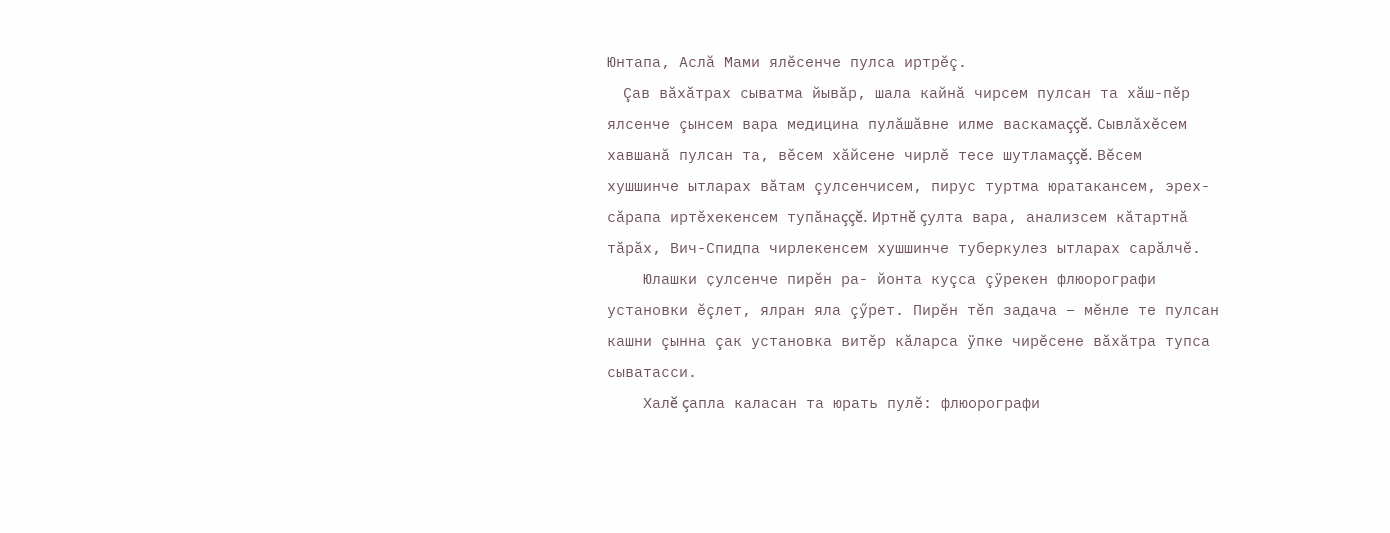Юнтапа, Аслӑ Мами ялĕсенче пулса иртрĕç.
    Çав вăхăтрах сыватма йывăр, шала кайнă чирсем пулсан та хӑш-пӗр ялсенче çынсем вара медицина пулăшăвне илме васкамаççĕ. Сывлăхĕсем хавшанă пулсан та, вĕсем хăйсене чирлĕ тесе шутламаççĕ. Вĕсем хушшинче ытларах вăтам çулсенчисем, пирус туртма юратакансем, эрех-сăрапа иртĕхекенсем тупăнаççĕ. Иртнĕ çулта вара, анализсем кăтартнă тăрăх, Вич-Спидпа чирлекенсем хушшинче туберкулез ытларах сарăлчĕ.
    Юлашки ҫулсенче пирĕн ра- йонта куçса çÿрекен флюорографи установки ĕçлет, ялран яла çӳрет. Пирĕн тĕп задача – мĕнле те пулсан кашни çынна çак установка витĕр кăларса ÿпке чирĕсене вăхăтра тупса сыватасси.
    Халĕ çапла каласан та юрать пулĕ: флюорографи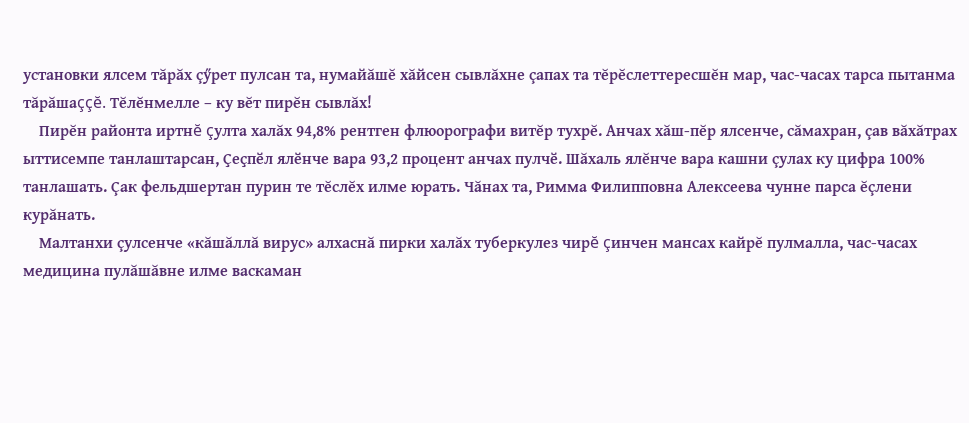установки ялсем тăрăх çӳрет пулсан та, нумайăшĕ хăйсен сывлăхне çапах та тĕрĕслеттересшĕн мар, час-часах тарса пытанма тăрăшаççĕ. Тĕлĕнмелле – ку вĕт пирĕн сывлăх!
    Пирĕн районта иртнĕ çулта халăх 94,8% рентген флюорографи витĕр тухрĕ. Анчах хăш-пĕр ялсенче, сăмахран, çав вăхăтрах ыттисемпе танлаштарсан, Ҫеҫпӗл ялӗнче вара 93,2 процент анчах пулчӗ. Шăхаль ялĕнче вара кашни çулах ку цифра 100% танлашать. Çак фельдшертан пурин те тĕслĕх илме юрать. Чăнах та, Римма Филипповна Алексеева чунне парса ĕçлени курăнать.
    Малтанхи çулсенче «кăшăллă вирус» алхаснă пирки халăх туберкулез чирĕ çинчен мансах кайрĕ пулмалла, час-часах медицина пулăшăвне илме васкаман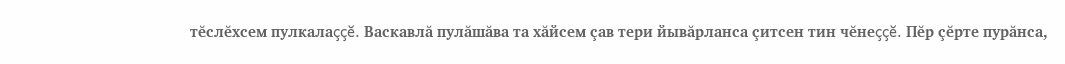тĕслĕхсем пулкалаççĕ. Васкавлă пулăшăва та хăйсем çав тери йывăрланса çитсен тин чĕнеççĕ. Пĕр çĕрте пурăнса,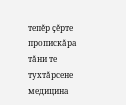тепĕр çĕрте пропискăра тăни те тухтăрсене медицина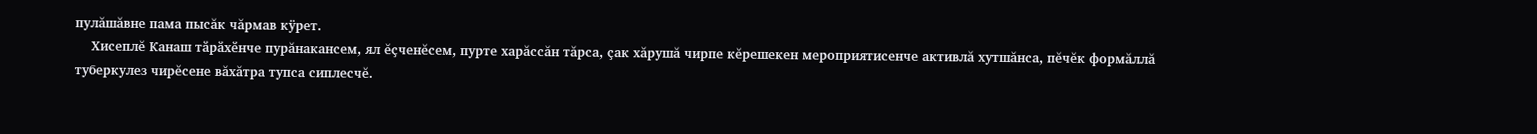пулăшăвне пама пысăк чăрмав кÿрет.
    Хисеплĕ Канаш тӑрӑхӗнче пурăнакансем, ял ĕçченĕсем, пурте харăссăн тăрса, çак хăрушă чирпе кĕрешекен мероприятисенче активлă хутшăнса, пĕчĕк формăллă туберкулез чирĕсене вăхăтра тупса сиплесчĕ.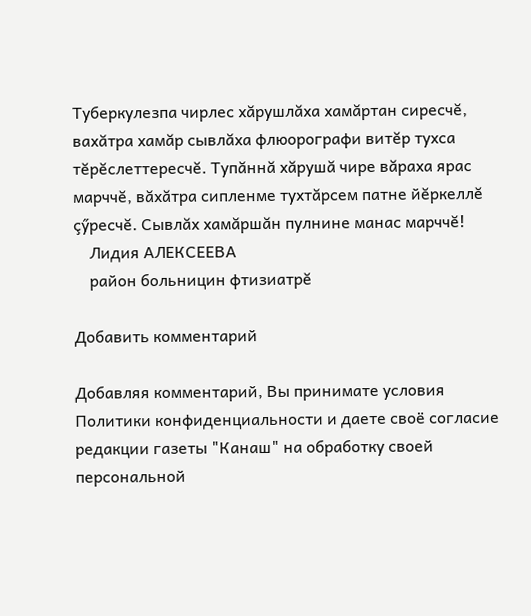Туберкулезпа чирлес хăрушлăха хамăртан сиресчĕ, вахăтра хамăр сывлăха флюорографи витĕр тухса тĕрĕслеттересчĕ. Тупăннă хăрушă чире вăраха ярас марччĕ, вăхăтра сипленме тухтăрсем патне йĕркеллĕ çӳресчĕ. Сывлăх хамăршăн пулнине манас марччĕ!
    Лидия АЛЕКСЕЕВА
    район больницин фтизиатрĕ

Добавить комментарий

Добавляя комментарий, Вы принимате условия Политики конфиденциальности и даете своё согласие редакции газеты "Канаш" на обработку своей персональной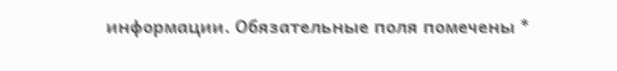информации. Обязательные поля помечены *